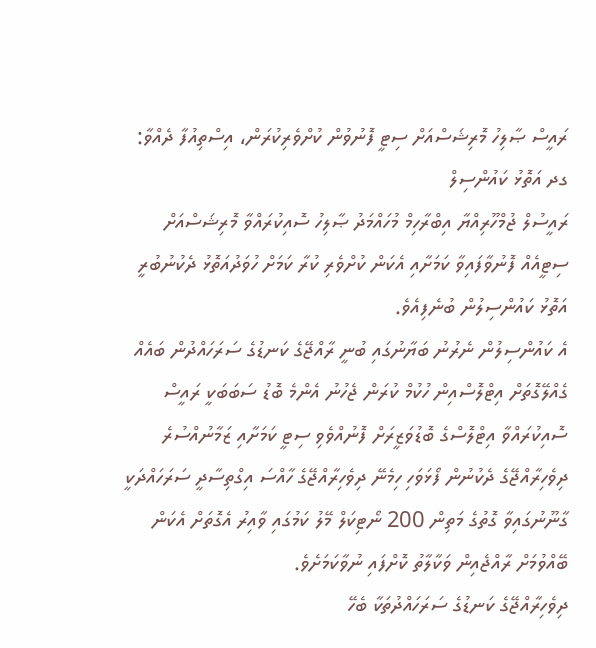ރައީސް ޞާލިހު މޮރިޝަސްއަށް ސިޓީ ފޮނުވުން ކުށްވެރިކުރަން، އިސްތިއުފާ ދެއްވާ: ގދ އަތޮޅު ކައުންސިލް
ރައީސުލް ޖުމްހޫރިއްޔާ އިބްރާހިމް މުހައްމަދު ޞާލިހު ސޮއިކުރައްވާ މޮރިޝަސްއަށް ސިޓީއެއް ފޮނުވާފައިވާ ކަމަށާއި އެކަން ކުށްވެރި ކުރާ ކަމަށް ހުވަދުއަތޮޅު ދެކުނުބުރީ އަތޮޅު ކައުންސިލުން ބުނެފިއެވެ.
އެ ކައުންސިލުން ނެރުނު ބަޔާނުގައި ބުނީ ރާއްޖޭގެ ކަނޑުގެ ސަރަހައްދުން ބައެއް ގެއްލޭގޮތަށް އިޓްލޮސްއިން ހުކުމް ކުރަން ޖެހުނު އެންމެ ބޮޑު ސަބަބަކީ ރައީސް ސޮއިކުރައްވާ އިޓްލޮސްގެ ބޮޑުވަޒީރަށް ފޮނުއްވެވި ސިޓީ ކަމަށާއި ޒަމާނުއްސުރެ ދިވެހިރާއްޖޭގެ ދެކުނުން ފޯޅަވަހި ހިމެނޭ ދިވެހިރާއްޖޭގެ ހާއްސަ އިގްތިސާދީ ސަރަހައްދަކީ ގާނޫނުގައިވާ ގޮތުގެ މަތިން 200 ނޯޓިކަލް މޭލު ކަމުގައި ވާއިރު އެގޮތަށް އެކަން ބޭއްވުމަށް ރާއްޖެއިން ވަކާލާތު ކޮށްފައި ނުވާކަމަށެވެ.
ދިވެހިރާއްޖޭގެ ކަނޑުގެ ސަރަހައްދުތަކާ ބެހޭ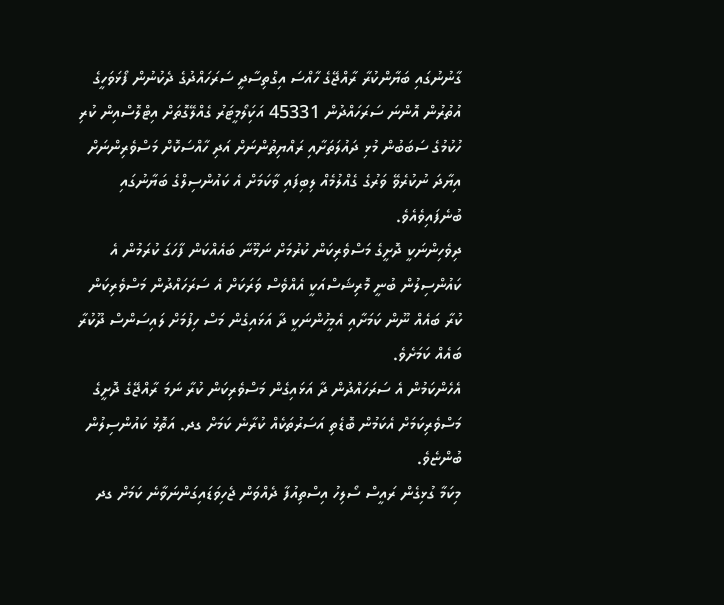ގާނުނުގައި ބަޔާންކުރާ ރާއްޖޭގެ ހާއްސަ އިގްތިސާދީ ސަރަހައްދުގެ ދެކުނުން ފޯޅަވަހީގެ އުތުރުން އޮންނަ ސަރަހައްދުން 45331 އަކަިލޯމީޓަރު ގެއްލޭގޮތަށް އިޓްލޮސްއިން ކުރި ހުކުމުގެ ސަބަބުން މުޅި ދައުލަތަށާއި ރައްޔިތުންނަށް އަދި ހާއްސަކޮށް މަސްވެރިންނަށް އިޔާދަ ނުކުރެވޭ ވަރުގެ ގެއްލުމެއް ލިބިފައި ވާކަމަށް އެ ކައުންސިލްގެ ބަޔާނުގައި ބުނެފައިވެއެވެ.
ދިވެހިންނަކީ ދޮށީގެ މަސްވެރިކަން ކުރުމަށް ނަމޫނާ ބައެއްކަން ފާހަގަ ކުރަމުން އެ ކައުންސިލުން ބުނީ މޮރިޝަސްއަކީ އެއްވެސް ވަރަކަށް އެ ސަރަހައްދުން މަސްވެރިކަން ކުރާ ބައެއް ނޫން ކަމަށާއި އެމީހުންނަކީ ދާ އަޅައިގެން މަސް ހިފުމަށް ލައިސަންސް ދޫކުރާ ބައެއް ކަމަށެވެ.
އެހެންކަމުން އެ ސަރަހައްދުން ދާ އަޅައިގެން މަސްވެރިކަން ކުރާ ނަމަ ރާއްޖޭގެ ދޮށީގެ މަސްވެރިކަމަށް އެކަމުން ބޮޑެތި އަސަރުތަކެއް ކުރާނެ ކަމަށް ގދ. އަތޮޅު ކައުންސިލުން ބުންޏެވެ.
މިކަމާ ގުޅިގެން ރައީސް ސޯލިހު އިސްތިއުފާ ދެއްވަން ޖެހިވަޑައިގަންނަވާނެ ކަމަށް ގދ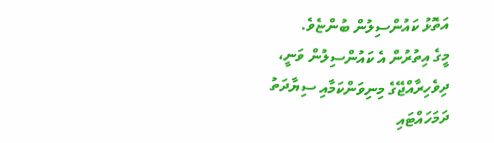އަތޮޅު ކައުންސިލުން ބުންޏެވެ.
މީގެ އިތުރުން އެ ކައުންސިލުން ވަނީ، ދިވެހިރާއްޖޭގެ މިނިވަންކަމާއި ސިޔާދަތު ދަމަހައްޓައި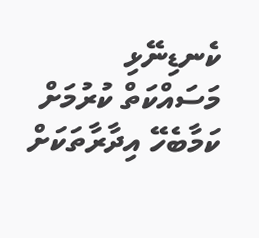ކެނޑިނޭޅި މަސައްކަތް ކުރުމަށް ކަމާބެހޭ އިދާރާތަކަށް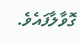ގޮވާލާފައެވެ.